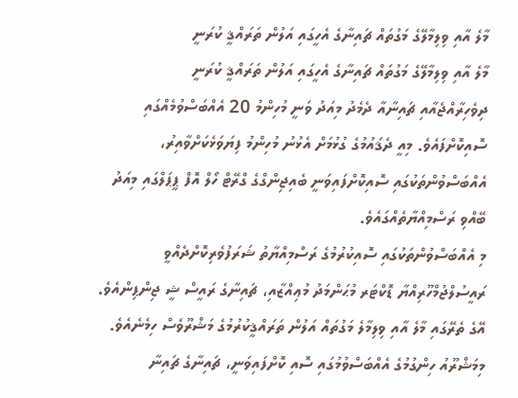މާލެ އާއި ވިލިމާލޭގެ މަގުތައް ޗައިނާގެ އެހީގައި އަލުން ތަރައްޤީ ކުރަނީ
މާލެ އާއި ވިލިމާލޭގެ މަގުތައް ޗައިނާގެ އެހީގައި އަލުން ތަރައްޤީ ކުރަނީ
ދިވެހިރާއްޖެއާއި ޗައިނާއާ ދެމެދު މިއަދު ވަނީ މުހިންމު 20 އެއްބަސްވުމެއްގައި ސޮއިކޮށްފައެވެ. މިއީ ދެޤައުމުގެ ގުޅުމަށް އެޅުނު މުހިންމު ފިޔަވަޅެކަށްވާއިރު، އެއްބަސްވުންތަކުގައި ސޮއިކޮށްފައިވަނީ ބެއިޖިންގްގެ ގްރޭޓް ހޯލް އޮފް ޕީޕަލްގައި މިއަދު ބޭއްވި ރަސްމިއްޔާތެއްގައެވެ.
މި އެއްބަސްވުންތަކުގައި ސޮއިކުރުމުގެ ރަސްމިއްޔާތު ޝަރަފުވެރިކޮށްދެއްވީ ރައީސުލްޖުމްހޫރިއްޔާ ޑޮކްޓަރ މުޙަންމަދު މުޢިއްޒާއި، ޗައިނާގެ ރައީސް ޝީ ޖިންޕިންއެވެ.
އޭގެ ތެރޭގައި މާލެ އާއި ވިލިމާލެ މަގުތައް އަލުން ތަރައްޤީކުރުމުގެ މަޝްރޫވެސް ހިމެނެއެވެ. މިމަޝްރޫއު ހިންގުމުގެ އެއްބަސްވުމުގައި ސޮއި ކޮށްފައިވަނީ، ޗައިނާގެ ޗައިނާ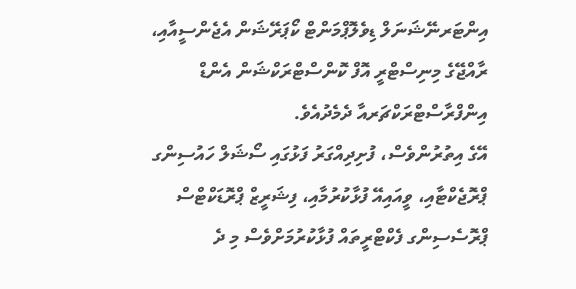އިންޓަރނޭޝަނަލް ޑިވެލޮޕްމަންޓް ކޯޕަރޭޝަން އެޖެންސީއާއި، ރާއްޖޭގެ މިނިސްޓްރީ އޮފް ކޮންސްޓްރަކްޝަން އެންޑް އިންފްރާސްޓްރަކްޗަރއާ ދެމެދުއެވެ.
އޭގެ އިތުރުންވެސް، ފުށިދިއްގަރު ފަޅުގައި ސޯޝަލް ހައުސިންގ ޕްރޮޖެކްޓާއި، ވީއައިއޭ ފުޅާކުރުމާއި، ފިޝަރީޒް ޕްރޮޑަކްޓްސް ޕްރޮސެސިންގ ފެކްޓްރީތައް ފުޅާކުރުމަށްވެސް މި ދެ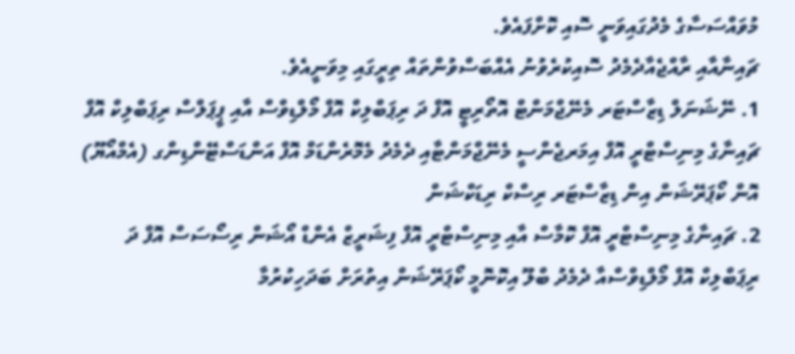މުވައްސަސާގެ މެދުގައިވަނީ ސޮއި ކޮށްފައެވެ.
ޗައިނާއާއި ރާއްޖެއާދެމެދު ސޮއިކުރެވުނު އެއްބަސްވުންތައް ތިރީގައި މިވަނީއެވެ.
1. ނޭޝަނަލް ޑިޒާސްޓަރ މެނޭޖްމަންޓް އޮތޯރިޓީ އޮފް ދަ ރިޕަބްލިކް އޮފް މޯލްޑިވްސް އާއި ޕީޕަލްސް ރިޕަބްލިކް އޮފް ޗައިނާގެ މިނިސްޓްރީ އޮފް އިމަރޖެންސީ މެނޭޖްމަންޓާއި ދެމެދު މެމޮރެންޑަމް އޮފް އަންޑަސްޓޭންޑިންގ (އެމްއޯޔޫ) އޮން ކޯޕަރޭޝަން އިން ޑިޒާސްޓަރ ރިސްކް ރިޑަކްޝަން
2. ޗައިނާގެ މިނިސްޓްރީ އޮފް ކޮމާސް އާއި މިނިސްޓްރީ އޮފް ފިޝަރީޒް އެންޑް އޯޝަން ރިސޯސަސް އޮފް ދަ ރިޕަބްލިކް އޮފް މޯލްޑިވްސްއާ ދެމެދު ބްލޫ އިކޮނޮމީ ކޯޕަރޭޝަން އިތުރަށް ބަދަހިކުރުމާ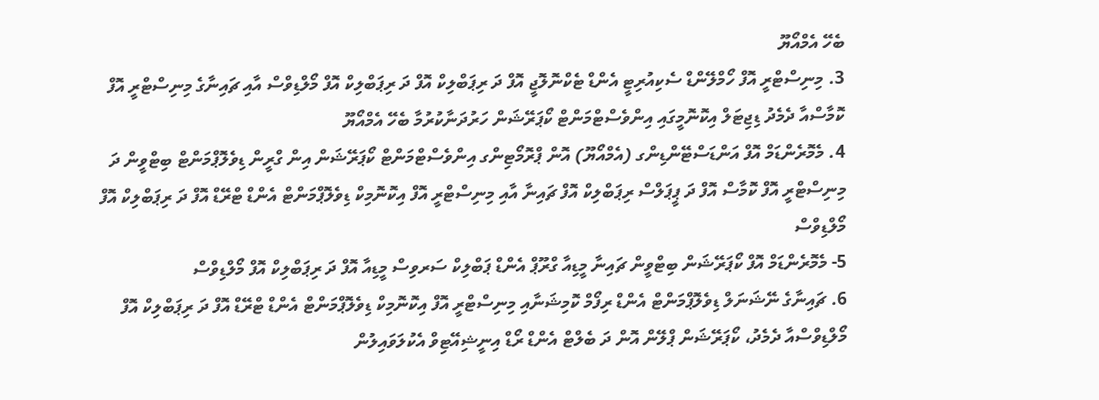ބެހޭ އެމްއޯޔޫ
3. މިނިސްޓްރީ އޮފް ހޯމްލޭންޑް ސެކިއުރިޓީ އެންޑް ޓެކްނޮލޮޖީ އޮފް ދަ ރިޕަބްލިކް އޮފް ދަ ރިޕަބްލިކް އޮފް މޯލްޑިވްސް އާއި ޗައިނާގެ މިނިސްޓްރީ އޮފް ކޮމާސްއާ ދެމެދު ޑިޖިޓަލް އިކޮނޮމީގައި އިންވެސްޓްމަންޓް ކޯޕަރޭޝަން ހަރުދަނާކުރުމާ ބެހޭ އެމްއޯޔޫ
4. މެމޮރެންޑަމް އޮފް އަންޑަސްޓޭންޑިންގ (އެމްއޯޔޫ) އޮން ޕްރޮމޯޓިންގ އިންވެސްޓްމަންޓް ކޯޕަރޭޝަން އިން ގްރީން ޑިވެލޮޕްމަންޓް ބިޓްވީން ދަ މިނިސްޓްރީ އޮފް ކޮމާސް އޮފް ދަ ޕީޕަލްސް ރިޕަބްލިކް އޮފް ޗައިނާ އާއި މިނިސްޓްރީ އޮފް އިކޮނޮމިކް ޑިވެލޮޕްމަންޓް އެންޑް ޓްރޭޑް އޮފް ދަ ރިޕަބްލިކް އޮފް މޯލްޑިވްސް
5- މެމޮރެންޑަމް އޮފް ކޯޕަރޭޝަން ބިޓްވީން ޗައިނާ މީޑިއާ ގްރޫޕް އެންޑް ޕަބްލިކް ސަރވިސް މީޑިއާ އޮފް ދަ ރިޕަބްލިކް އޮފް މޯލްޑިވްސް
6. ޗައިނާގެ ނޭޝަނަލް ޑިވެލޮޕްމަންޓް އެންޑް ރިފޯމް ކޮމިޝަނާއި މިނިސްޓްރީ އޮފް އިކޮނޮމިކް ޑިވެލޮޕްމަންޓް އެންޑް ޓްރޭޑް އޮފް ދަ ރިޕަބްލިކް އޮފް މޯލްޑިވްސްއާ ދެމެދު، ކޯޕަރޭޝަން ޕްލޭން އޮން ދަ ބެލްޓް އެންޑް ރޯޑް އިނީޝިއޭޓިވް އެކުލަވައިލުން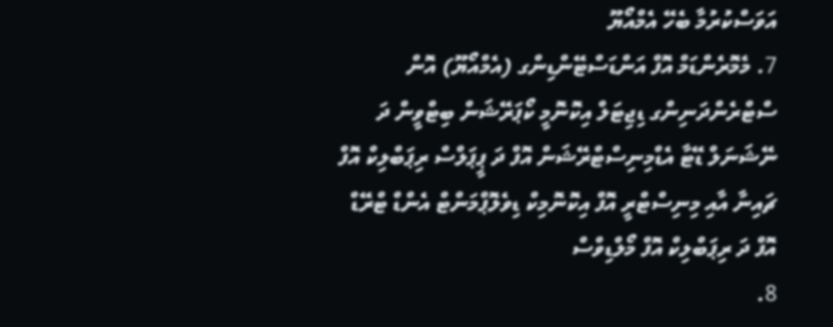އަވަސްކުރުމާ ބެހޭ އެމްއޯޔޫ
7. މެމޮރެންޑަމް އޮފް އަންޑަސްޓޭންޑިންގ (އެމްއޯޔޫ) އޮން ސްޓްރެންދަނިންގ ޑިޖިޓަލް އިކޮނޮމީ ކޯޕަރޭޝަން ބިޓްވީން ދަ ނޭޝަނަލް ޑޭޓާ އެޑްމިނިސްޓްރޭޝަން އޮފް ދަ ޕީޕަލްސް ރިޕަބްލިކް އޮފް ޗައިނާ އާއި މިނިސްޓްރީ އޮފް އިކޮނޮމިކް ޑިވެލޮޕްމަންޓް އެންޑް ޓްރޭޑް އޮފް ދަ ރިޕަބްލިކް އޮފް މޯލްޑިވްސް
8.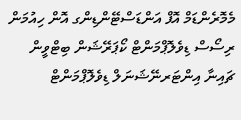މެމޮރެންޑަމް އޮފް އަންޑަސްޓޭންޑިންގ އޮން ހިއުމަން ރިސޯސް ޑިވެލޮޕްމަންޓް ކޯޕަރޭޝަން ބިޓްވީން ޗައިނާ އިންޓަރނޭޝަނަލް ޑިވެލޮޕްމަންޓް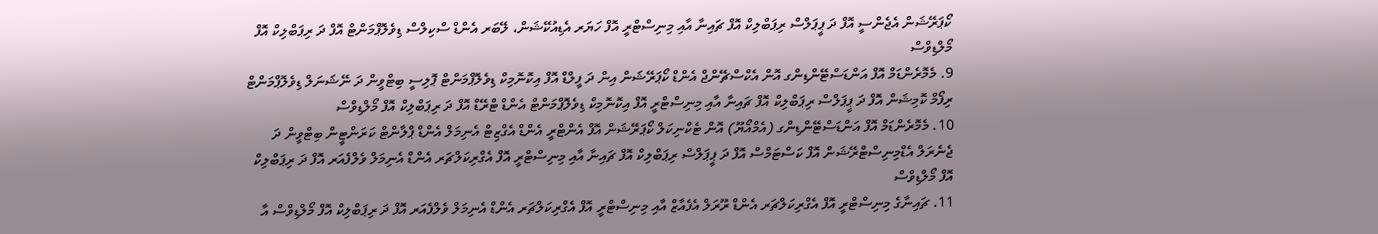ކޯޕަރޭޝަން އެޖެންސީ އޮފް ދަ ޕީޕަލްސް ރިޕަބްލިކް އޮފް ޗައިނާ އާއި މިނިސްޓްރީ އޮފް ހަޔަރ އެޑިއުކޭޝަން، ލޭބަރ އެންޑް ސްކިލްސް ޑިވެލޮޕްމަންޓް އޮފް ދަ ރިޕަބްލިކް އޮފް މޯލްޑިވްސް
9. މެމޮރެންޑަމް އޮފް އަންޑަސްޓޭންޑިންގ އޮން އެކްސްޗޭންޖް އެންޑް ކޯޕަރޭޝަން އިން ދަ ފީލްޑް އޮފް އިކޮނޮމިކް ޑިވެލޮޕްމަންޓް ޕޮލިސީ ބިޓްވީން ދަ ނޭޝަނަލް ޑިވެލޮޕްމަންޓް ރިފޯމް ކޮމިޝަން އޮފް ދަ ޕީޕަލްސް ރިޕަބްލިކް އޮފް ޗައިނާ އާއި މިނިސްޓްރީ އޮފް އިކޮނޮމިކް ޑިވެލޮޕްމަންޓް އެންޑް ޓްރޭޑް އޮފް ދަ ރިޕަބްލިކް އޮފް މޯލްޑިވްސް
10. މެމޮރެންޑަމް އޮފް އަންޑަސްޓޭންޑިންގ (އެމްއޯޔޫ) އޮން ޓެކްނިކަލް ކޯޕަރޭޝަން އޮފް އެންޓްރީ އެންޑް އެގްޒިޓް އެނިމަލް އެންޑް ޕްލާންޓް ކަރަންޓީން ބިޓްވީން ދަ ޖެނެރަލް އެޑްމިނިސްޓްރޭޝަން އޮފް ކަސްޓަމްސް އޮފް ދަ ޕީޕަލްސް ރިޕަބްލިކް އޮފް ޗައިނާ އާއި މިނިސްޓްރީ އޮފް އެގްރިކަލްޗަރ އެންޑް އެނިމަލް ވެލްފެއަރ އޮފް ދަ ރިޕަބްލިކް އޮފް މޯލްޑިވްސް
11. ޗައިނާގެ މިނިސްޓްރީ އޮފް އެގްރިކަލްޗަރ އެންޑް ރޫރަލް އެފެއާޒް އާއި މިނިސްޓްރީ އޮފް އެގްރިކަލްޗަރ އެންޑް އެނިމަލް ވެލްފެއަރ އޮފް ދަ ރިޕަބްލިކް އޮފް މޯލްޑިވްސް އާ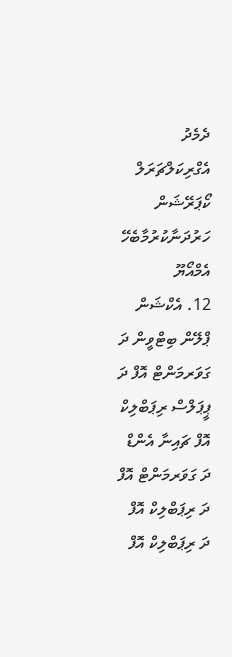ދެމެދު އެގްރިކަލްޗަރަލް ކޯޕަރޭޝަން ހަރުދަނާކުރުމާބެހޭ އެމްއޯޔޫ
12. އެކްޝަން ޕްލޭން ބިޓްވީން ދަ ގަވަރމަންޓް އޮފް ދަ ޕީޕަލްސް ރިޕަބްލިކް އޮފް ޗައިނާ އެންޑް ދަ ގަވަރމަންޓް އޮފް ދަ ރިޕަބްލިކް އޮފް ދަ ރިޕަބްލިކް އޮފް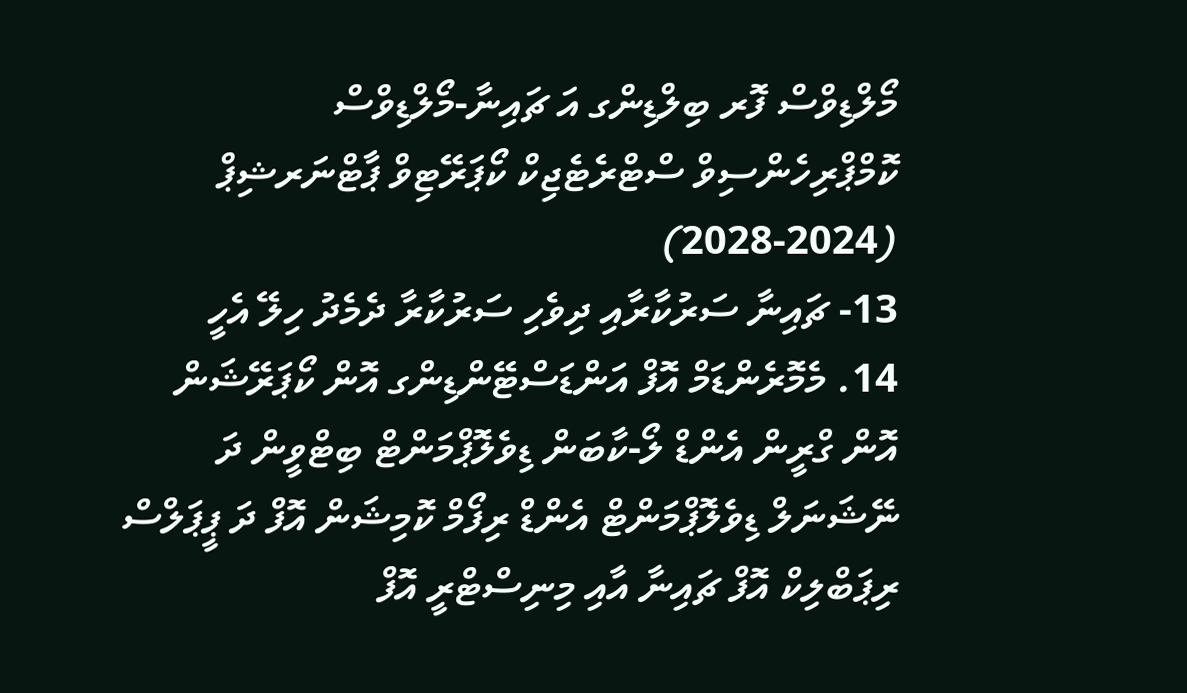މޯލްޑިވްސް ފޮރ ބިލްޑިންގ އަ ޗައިނާ-މޯލްޑިވްސް ކޮމްޕްރިހެންސިވް ސްޓްރެޓެޖިކް ކޯޕަރޭޓިވް ޕާޓްނަރޝިޕް (2024-2028)
13- ޗައިނާ ސަރުކާރާއި ދިވެހި ސަރުކާރާ ދެމެދު ހިލޭ އެހީ
14. މެމޮރެންޑަމް އޮފް އަންޑަސްޓޭންޑިންގ އޮން ކޯޕަރޭޝަން އޮން ގްރީން އެންޑް ލޯ-ކާބަން ޑިވެލޮޕްމަންޓް ބިޓްވީން ދަ ނޭޝަނަލް ޑިވެލޮޕްމަންޓް އެންޑް ރިފޯމް ކޮމިޝަން އޮފް ދަ ޕީޕަލްސް ރިޕަބްލިކް އޮފް ޗައިނާ އާއި މިނިސްޓްރީ އޮފް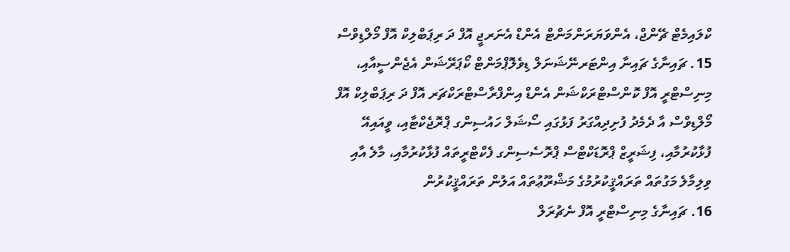ކްލައިމެޓް ޗޭންޖް، އެންވަޔަރަންމަންޓް އެންޑް އެނަރޖީ އޮފް ދަ ރިޕަބްލިކް އޮފް މޯލްޑިވްސް
15. ޗައިނާގެ ޗައިނާ އިންޓަރނޭޝަނަލް ޑިވެލޮޕްމަންޓް ކޯޕަރޭޝަން އެޖެންސީއާއި، މިނިސްޓްރީ އޮފް ކޮންސްޓްރަކްޝަން އެންޑް އިންފްރާސްޓްރަކްޗަރ އޮފް ދަ ރިޕަބްލިކް އޮފް މޯލްޑިވްސް އާ ދެމެދު ފުށިދިއްގަރު ފަޅުގައި ސޯޝަލް ހައުސިންގ ޕްރޮޖެކްޓާއި، ވީއައިއޭ ފުޅާކުރުމާއި، ފިޝަރީޒް ޕްރޮޑަކްޓްސް ޕްރޮސެސިންގ ފެކްޓްރީތައް ފުޅާކުރުމާއި، މާލެ އާއި ވިލިމާލެ މަގުތައް ތަރައްޤީކުރުމުގެ މަޝްރޫޢުތައް އަލުން ތަރައްޤީކުރުން
16. ޗައިނާގެ މިނިސްޓްރީ އޮފް ނެޗުރަލް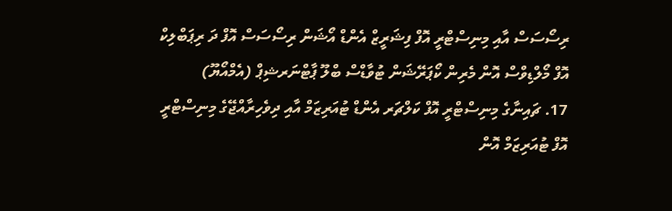ރިސޯސަސް އާއި މިނިސްޓްރީ އޮފް ފިޝަރީޒް އެންޑް އޯޝަން ރިސޯސަސް އޮފް ދަ ރިޕަބްލިކް އޮފް މޯލްޑިވްސް އޮން މެރިން ކޯޕަރޭޝަން ޓުވާޑްސް ބްލޫ ޕާޓްނަރޝިޕް (އެމްއޯޔޫ)
17. ޗައިނާގެ މިނިސްޓްރީ އޮފް ކަލްޗަރ އެންޑް ޓުއަރިޒަމް އާއި ދިވެހިރާއްޖޭގެ މިނިސްޓްރީ އޮފް ޓުއަރިޒަމް އޮން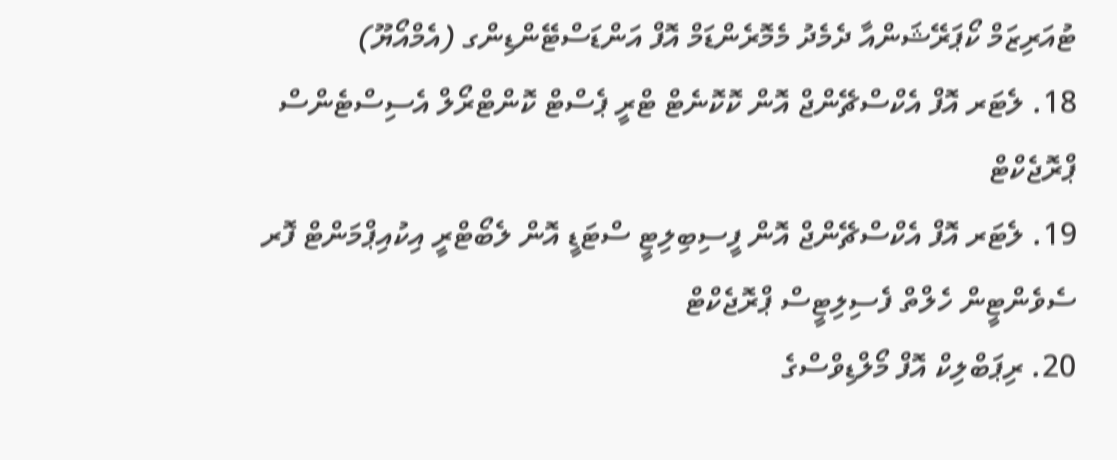ޓުއަރިޒަމް ކޯޕަރޭޝަންއާ ދެމެދު މެމޮރެންޑަމް އޮފް އަންޑަސްޓޭންޑިންގ (އެމްއޯޔޫ)
18. ލެޓަރ އޮފް އެކްސްޗޭންޖް އޮން ކޮކޮނެޓް ޓްރީ ޕެސްޓް ކޮންޓްރޯލް އެސިސްޓެންސް ޕްރޮޖެކްޓް
19. ލެޓަރ އޮފް އެކްސްޗޭންޖް އޮން ފީސިބިލިޓީ ސްޓަޑީ އޮން ލެބޯޓްރީ އިކުއިޕްމަންޓް ފޮރ ސެވެންޓީން ހެލްތް ފެސިލިޓީސް ޕްރޮޖެކްޓް
20. ރިޕަބްލިކް އޮފް މޯލްޑިވްސްގެ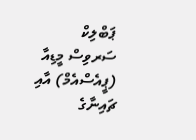ޕަބްލިކް ސަރވިސް މީޑިއާ (ޕީއެސްއެމް) އާއި ޗައިނާގެ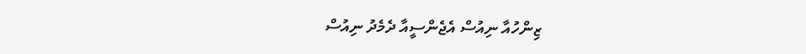ޒިންހުއާ ނިއުސް އެޖެންސީއާ ދެމެދު ނިއުސް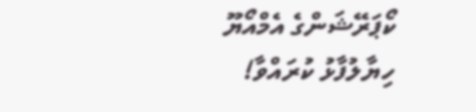ކޯޕަރޭޝަންގެ އެމްއޯޔޫ
ހިޔާލުފާޅު ކުރައްވާ!